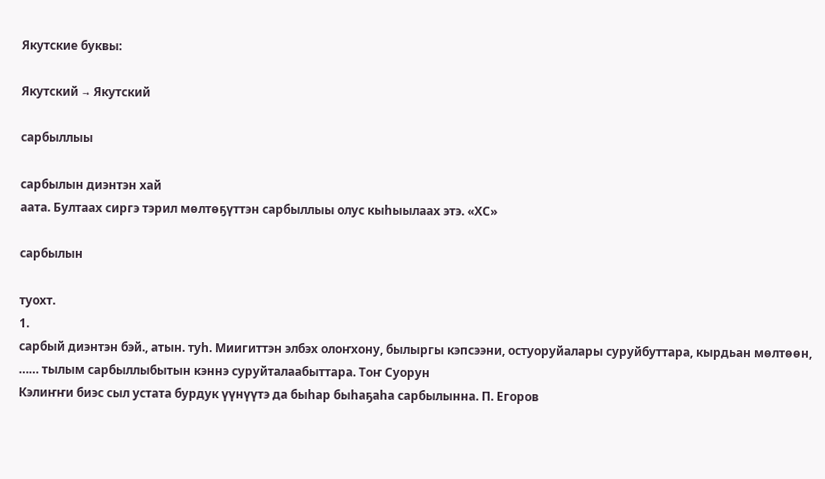Якутские буквы:

Якутский → Якутский

сарбыллыы

сарбылын диэнтэн хай
аата. Бултаах сиргэ тэрил мөлтөҕүттэн сарбыллыы олус кыһыылаах этэ. «ХС»

сарбылын

туохт.
1.
сарбый диэнтэн бэй., атын. туһ. Миигиттэн элбэх олоҥхону, былыргы кэпсээни, остуоруйалары суруйбуттара, кырдьан мөлтөөн, …… тылым сарбыллыбытын кэннэ суруйталаабыттара. Тоҥ Суорун
Кэлиҥҥи биэс сыл устата бурдук үүнүүтэ да быһар быһаҕаһа сарбылынна. П. Егоров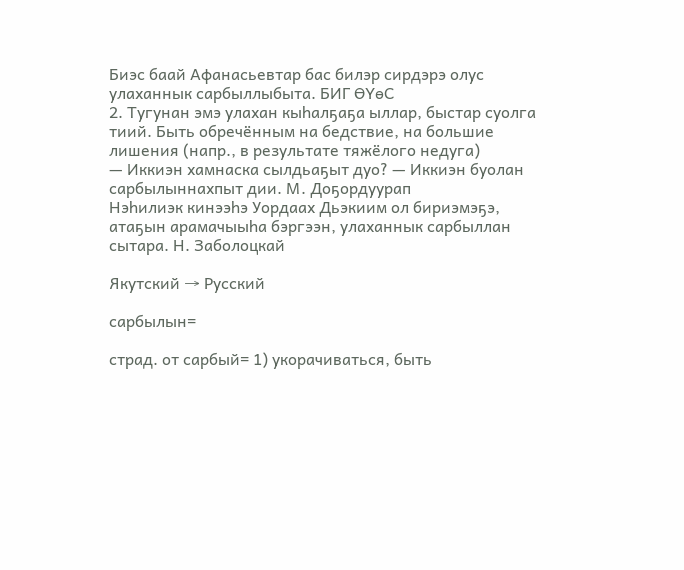Биэс баай Афанасьевтар бас билэр сирдэрэ олус улаханнык сарбыллыбыта. БИГ ӨҮөС
2. Тугунан эмэ улахан кыһалҕаҕа ыллар, быстар суолга тиий. Быть обречённым на бедствие, на большие лишения (напр., в результате тяжёлого недуга)
— Иккиэн хамнаска сылдьаҕыт дуо? — Иккиэн буолан сарбылыннахпыт дии. М. Доҕордуурап
Нэһилиэк кинээһэ Уордаах Дьэкиим ол бириэмэҕэ, атаҕын арамачыыһа бэргээн, улаханнык сарбыллан сытара. Н. Заболоцкай

Якутский → Русский

сарбылын=

страд. от сарбый= 1) укорачиваться, быть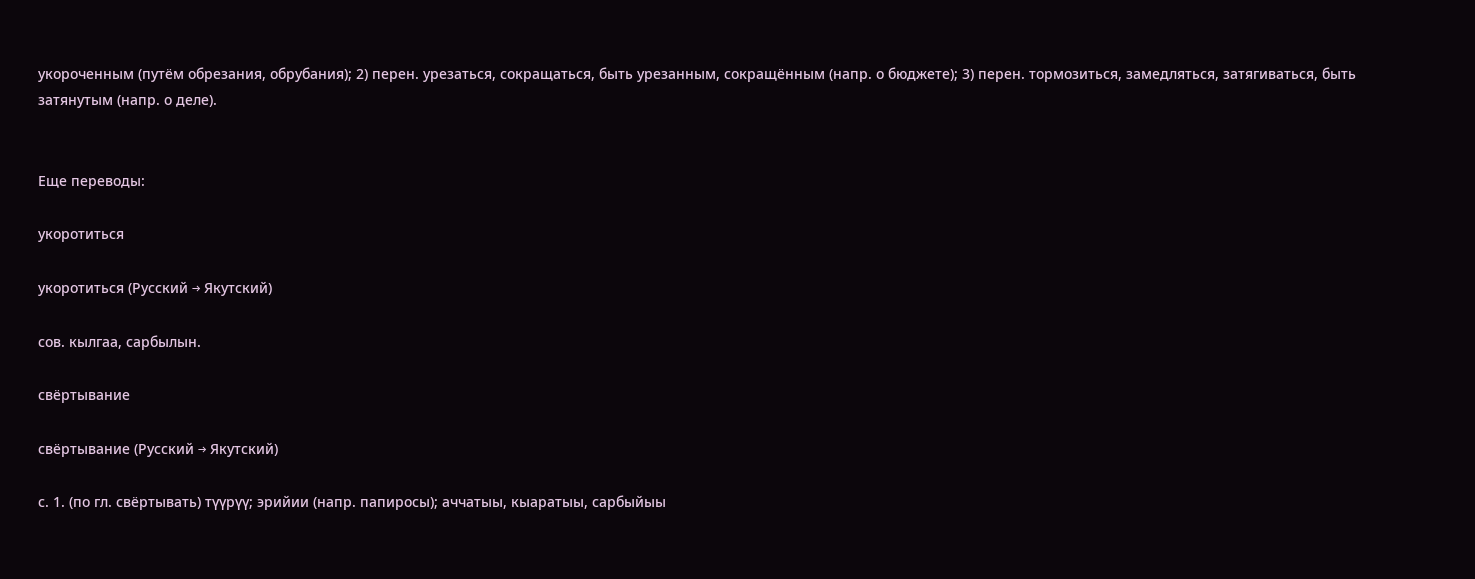укороченным (путём обрезания, обрубания); 2) перен. урезаться, сокращаться, быть урезанным, сокращённым (напр. о бюджете); 3) перен. тормозиться, замедляться, затягиваться, быть затянутым (напр. о деле).


Еще переводы:

укоротиться

укоротиться (Русский → Якутский)

сов. кылгаа, сарбылын.

свёртывание

свёртывание (Русский → Якутский)

с. 1. (по гл. свёртывать) түүрүү; эрийии (напр. папиросы); аччатыы, кыаратыы, сарбыйыы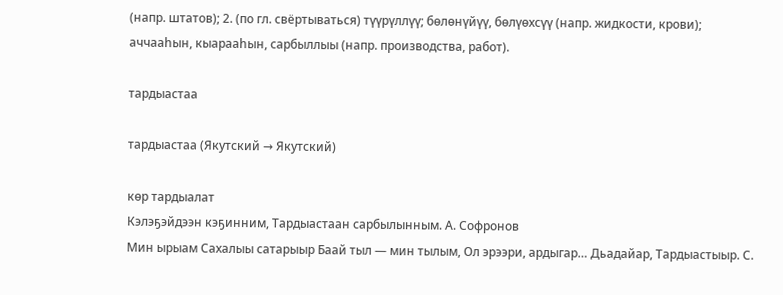(напр. штатов); 2. (по гл. свёртываться) түүрүллүү; бөлөнүйүү, бөлүөхсүү (напр. жидкости, крови); аччааһын, кыарааһын, сарбыллыы (напр. производства, работ).

тардыастаа

тардыастаа (Якутский → Якутский)

көр тардыалат
Кэлэҕэйдээн кэҕинним, Тардыастаан сарбылынным. А. Софронов
Мин ырыам Сахалыы сатарыыр Баай тыл — мин тылым, Ол эрээри, ардыгар… Дьадайар, Тардыастыыр. С.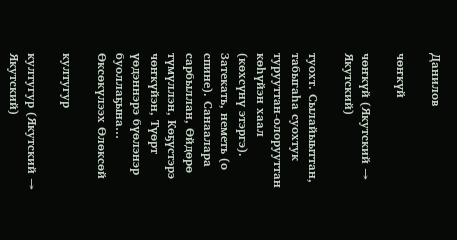Данилов

чөҥкүй

чөҥкүй (Якутский → Якутский)

туохт. Сылайыыттан, табыгаһа суохтук турууттан-олорууттан көһүйэн хаал (көхсүнү этэргэ). Затекать, неметь (о спине). Санаалара сарбыллан, Өйдөрө түмүллэн, Көҕүстэрэ чөҥкүйэн, Түөрт үөдэннэрэ бүөлэнэр буоллаҕына… Өксөкүлээх Өлөксөй

култугур

култугур (Якутский → Якутский)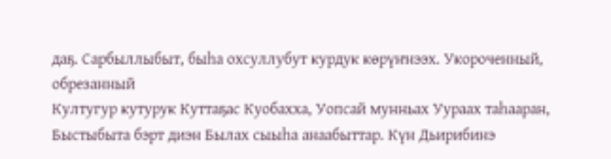даҕ. Сарбыллыбыт, быһа охсуллубут курдук көрүҥнээх. Укороченный, обрезанный
Култугур кутурук Куттаҕас Куобахха, Уопсай мунньах Уураах таһааран, Быстыбыта бэрт диэн Былах сыыһа анаабыттар. Күн Дьирибинэ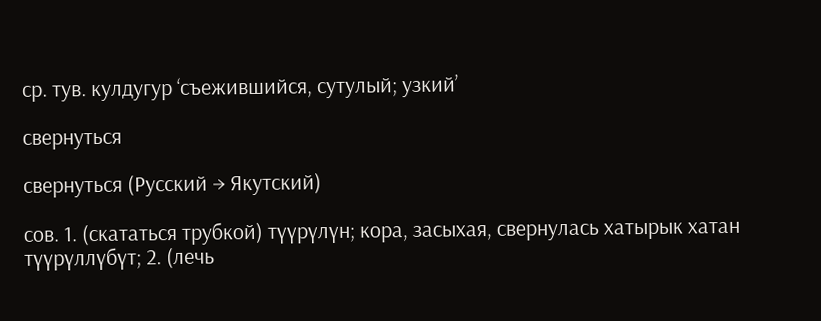ср. тув. кулдугур ‘съежившийся, сутулый; узкий’

свернуться

свернуться (Русский → Якутский)

сов. 1. (скататься трубкой) түүрүлүн; кора, засыхая, свернулась хатырык хатан түүрүллүбүт; 2. (лечь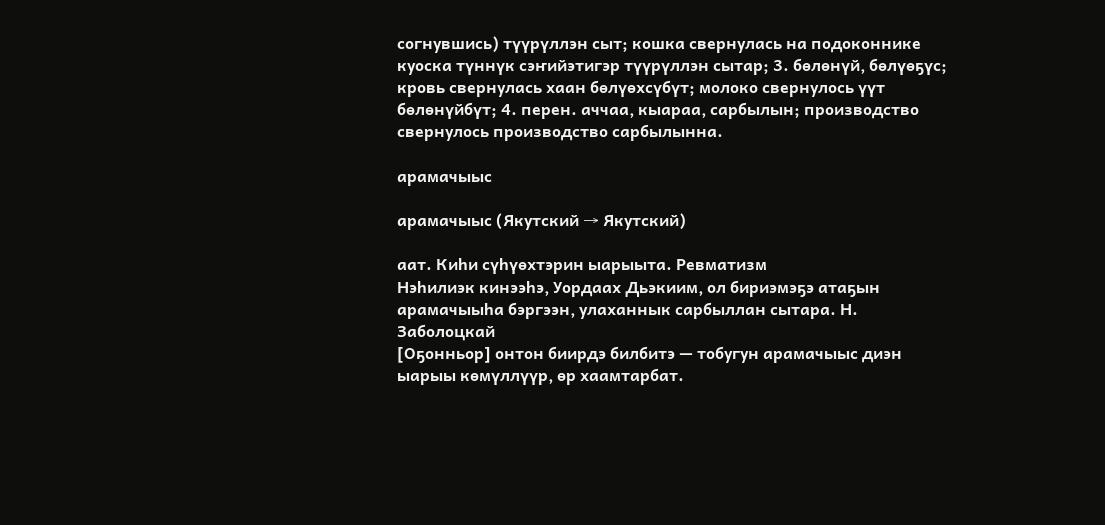согнувшись) түүрүллэн сыт; кошка свернулась на подоконнике куоска түннүк сэҥийэтигэр түүрүллэн сытар; 3. бөлөнүй, бөлүөҕүс; кровь свернулась хаан бөлүөхсүбүт; молоко свернулось үүт бөлөнүйбүт; 4. перен. аччаа, кыараа, сарбылын; производство свернулось производство сарбылынна.

арамачыыс

арамачыыс (Якутский → Якутский)

аат. Киһи сүһүөхтэрин ыарыыта. Ревматизм
Нэһилиэк кинээһэ, Уордаах Дьэкиим, ол бириэмэҕэ атаҕын арамачыыһа бэргээн, улаханнык сарбыллан сытара. Н. Заболоцкай
[Оҕонньор] онтон биирдэ билбитэ — тобугун арамачыыс диэн ыарыы көмүллүүр, өр хаамтарбат.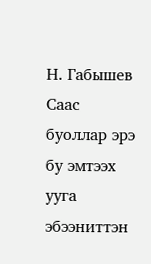Н. Габышев
Саас буоллар эрэ бу эмтээх ууга эбээниттэн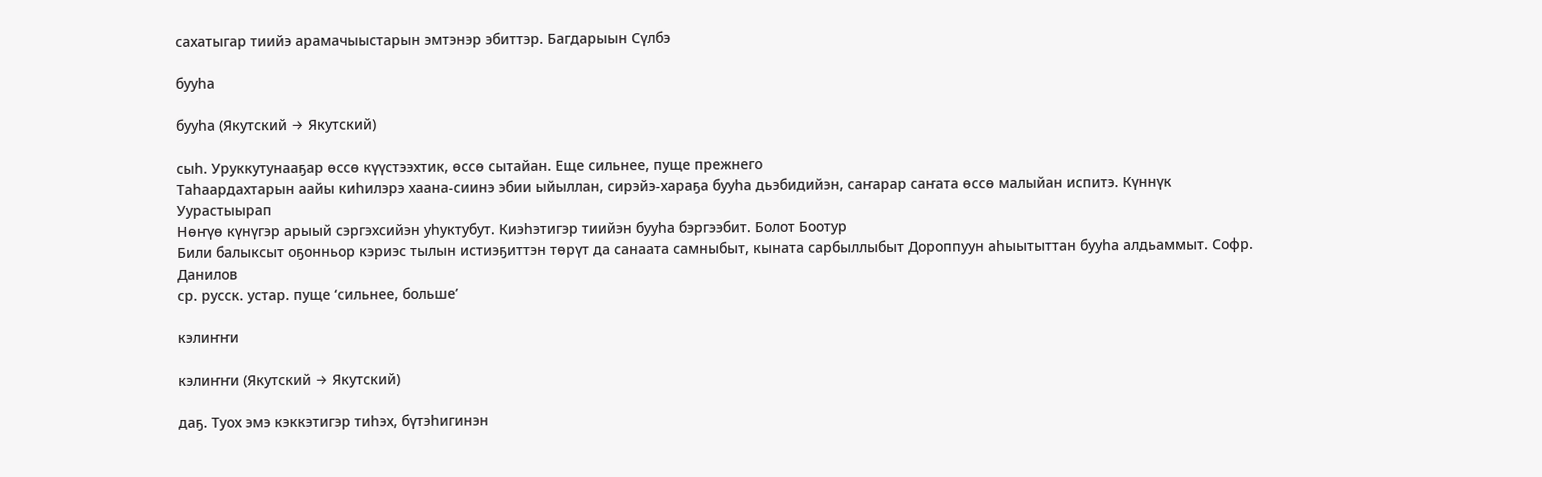сахатыгар тиийэ арамачыыстарын эмтэнэр эбиттэр. Багдарыын Сүлбэ

бууһа

бууһа (Якутский → Якутский)

сыһ. Уруккутунааҕар өссө күүстээхтик, өссө сытайан. Еще сильнее, пуще прежнего
Таһаардахтарын аайы киһилэрэ хаана-сиинэ эбии ыйыллан, сирэйэ-хараҕа бууһа дьэбидийэн, саҥарар саҥата өссө малыйан испитэ. Күннүк Уурастыырап
Нөҥүө күнүгэр арыый сэргэхсийэн уһуктубут. Киэһэтигэр тиийэн бууһа бэргээбит. Болот Боотур
Били балыксыт оҕонньор кэриэс тылын истиэҕиттэн төрүт да санаата самныбыт, кыната сарбыллыбыт Дороппуун аһыытыттан бууһа алдьаммыт. Софр. Данилов
ср. русск. устар. пуще ‘сильнее, больше’

кэлиҥҥи

кэлиҥҥи (Якутский → Якутский)

даҕ. Туох эмэ кэккэтигэр тиһэх, бүтэһигинэн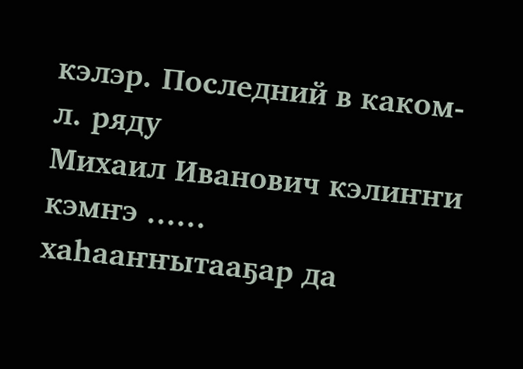кэлэр. Последний в каком-л. ряду
Михаил Иванович кэлиҥҥи кэмҥэ …… хаһааҥҥытааҕар да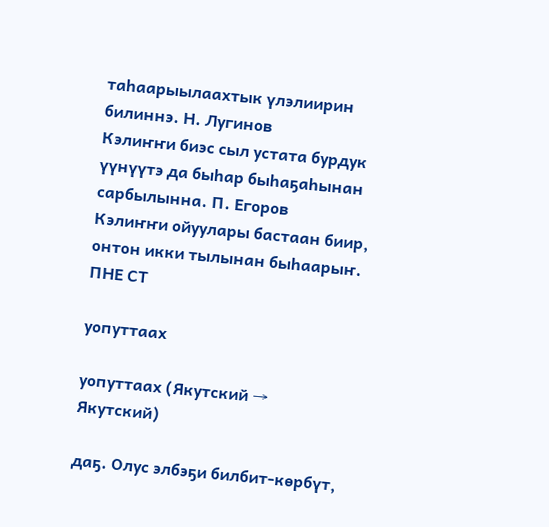таһаарыылаахтык үлэлиирин билиннэ. Н. Лугинов
Кэлиҥҥи биэс сыл устата бурдук үүнүүтэ да быһар быһаҕаһынан сарбылынна. П. Егоров
Кэлиҥҥи ойуулары бастаан биир, онтон икки тылынан быһаарыҥ. ПНЕ СТ

уопуттаах

уопуттаах (Якутский → Якутский)

даҕ. Олус элбэҕи билбит-көрбүт,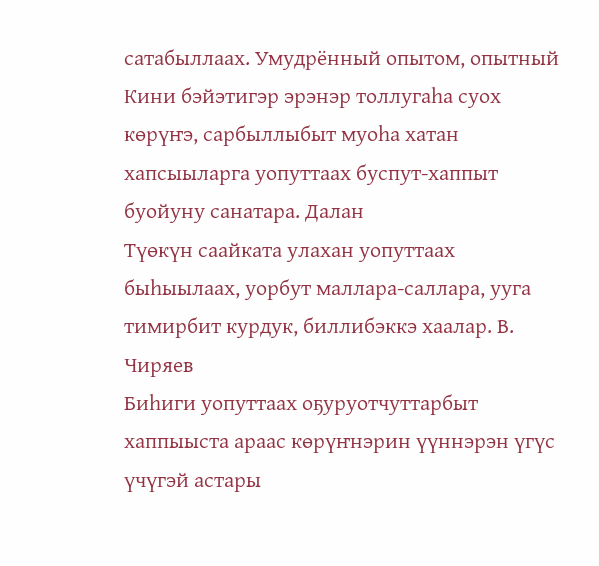сатабыллаах. Умудрённый опытом, опытный
Кини бэйэтигэр эрэнэр толлугаһа суох көрүҥэ, сарбыллыбыт муоһа хатан хапсыыларга уопуттаах буспут-хаппыт буойуну санатара. Далан
Түөкүн саайката улахан уопуттаах быһыылаах, уорбут маллара-саллара, ууга тимирбит курдук, биллибэккэ хаалар. В. Чиряев
Биһиги уопуттаах оҕуруотчуттарбыт хаппыыста араас көрүҥнэрин үүннэрэн үгүс үчүгэй астары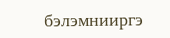бэлэмнииргэ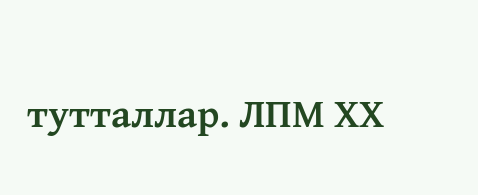тутталлар. ЛПМ ХХ